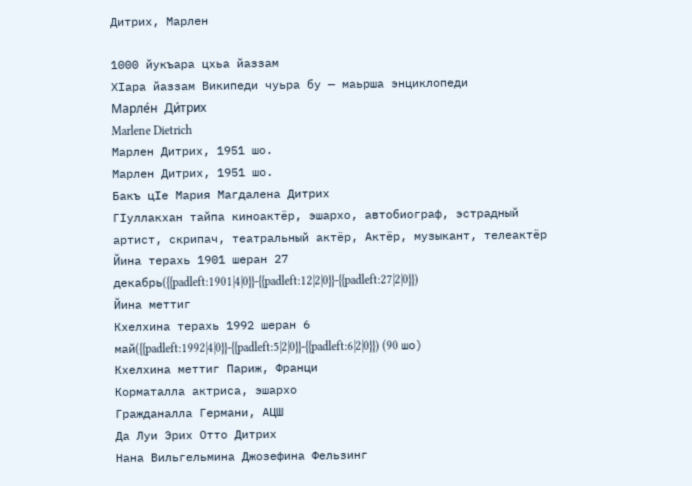Дитрих, Марлен

1000 йукъара цхьа йаззам
ХӀара йаззам Википеди чуьра бу — маьрша энциклопеди
Марле́н Ди́трих
Marlene Dietrich
Марлен Дитрих, 1951 шо.
Марлен Дитрих, 1951 шо.
Бакъ цӀе Мария Магдалена Дитрих
ГӀуллакхан тайпа киноактёр, эшархо, автобиограф, эстрадный артист, скрипач, театральный актёр, Актёр, музыкант, телеактёр
Йина терахь 1901 шеран 27 декабрь({{padleft:1901|4|0}}-{{padleft:12|2|0}}-{{padleft:27|2|0}})
Йина меттиг
Кхелхина терахь 1992 шеран 6 май({{padleft:1992|4|0}}-{{padleft:5|2|0}}-{{padleft:6|2|0}}) (90 шо)
Кхелхина меттиг Париж, Франци
Корматалла актриса, эшархо
Гражданалла Германи, АЦШ
Да Луи Эрих Отто Дитрих
Нана Вильгельмина Джозефина Фельзинг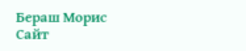Бераш Морис
Сайт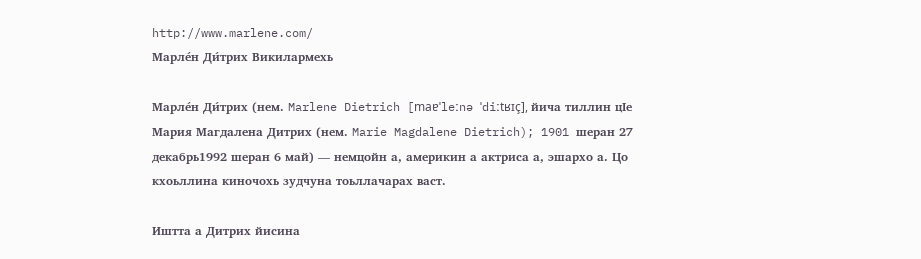http://www.marlene.com/
Марле́н Ди́трих Викилармехь

Марле́н Ди́трих (нем. Marlene Dietrich [maɐˈleːnə ˈdiːtʁɪç], йича тиллин цӀе Мария Магдалена Дитрих (нем. Marie Magdalene Dietrich); 1901 шеран 27 декабрь1992 шеран 6 май) — немцойн а, америкин а актриса а, эшархо а. Цо кхоьллина киночохь зудчуна тоьллачарах васт.

Иштта а Дитрих йисина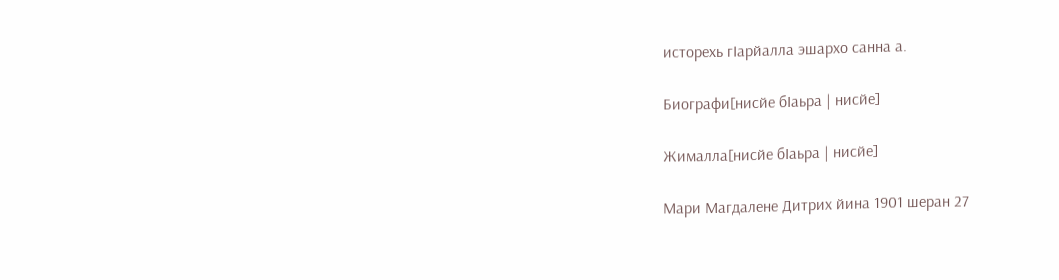исторехь гӀарйалла эшархо санна а.

Биографи[нисйе бӀаьра | нисйе]

Жималла[нисйе бӀаьра | нисйе]

Мари Магдалене Дитрих йина 1901 шеран 27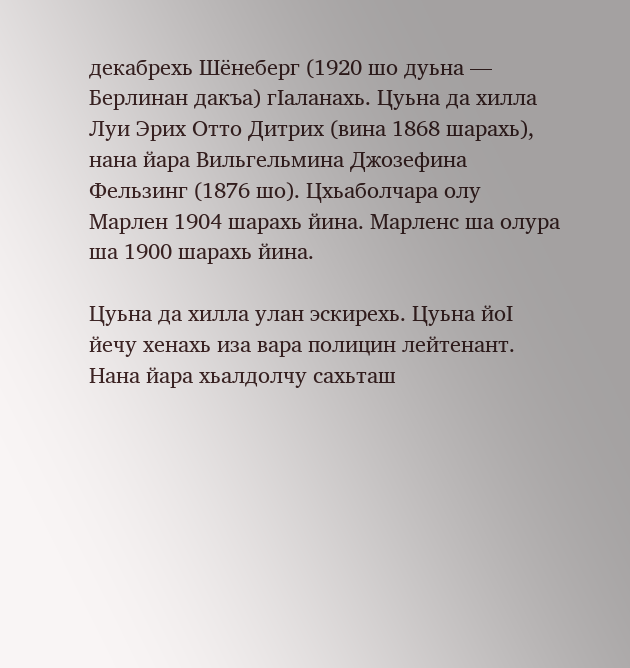декабрехь Шёнеберг (1920 шо дуьна — Берлинан дакъа) гӀаланахь. Цуьна да хилла Луи Эрих Отто Дитрих (вина 1868 шарахь), нана йара Вильгельмина Джозефина Фельзинг (1876 шо). Цхьаболчара олу Марлен 1904 шарахь йина. Марленс ша олура ша 1900 шарахь йина.

Цуьна да хилла улан эскирехь. Цуьна йоӀ йечу хенахь иза вара полицин лейтенант. Нана йара хьалдолчу сахьташ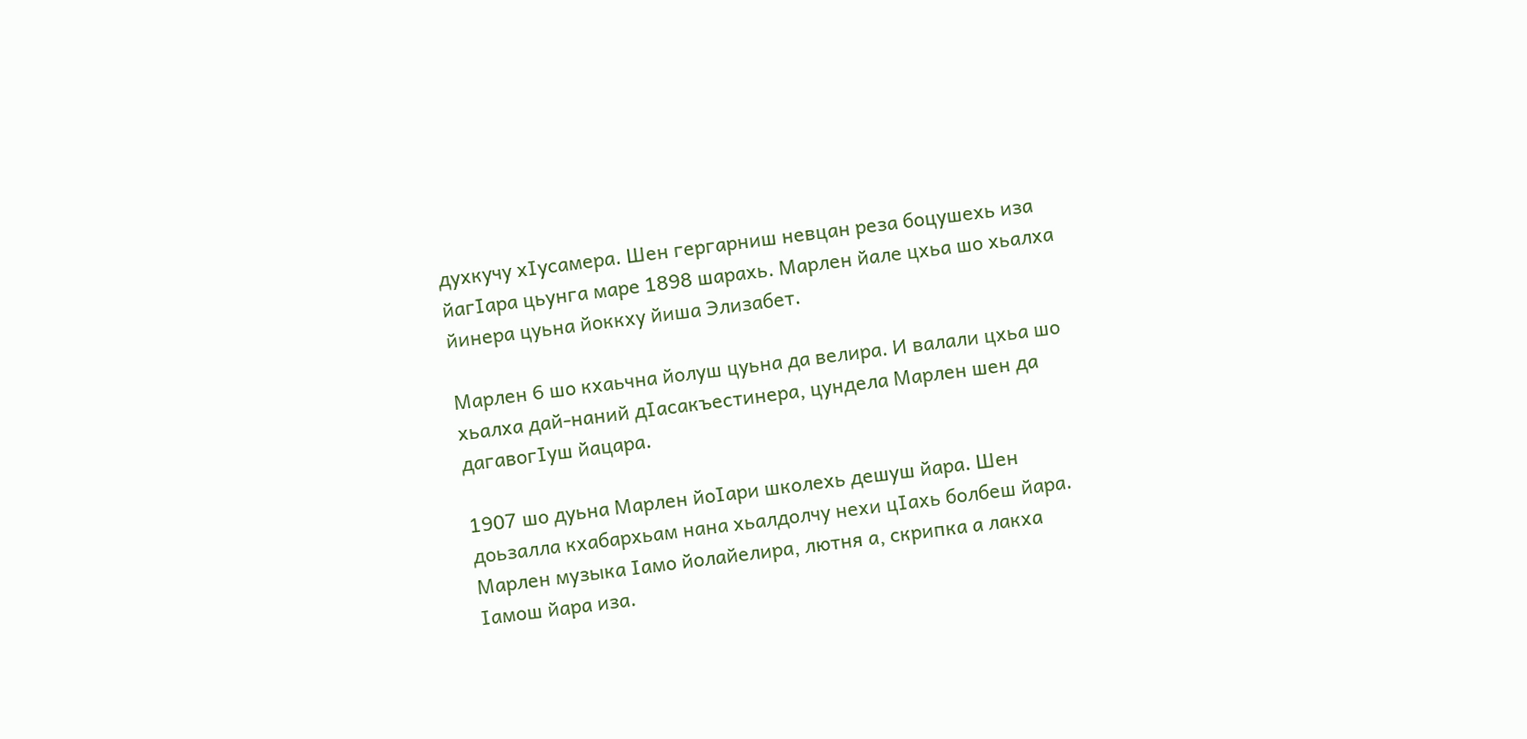духкучу хӀусамера. Шен гергарниш невцан реза боцушехь иза йагӀара цьунга маре 1898 шарахь. Марлен йале цхьа шо хьалха йинера цуьна йоккху йиша Элизабет.

Марлен 6 шо кхаьчна йолуш цуьна да велира. И валали цхьа шо хьалха дай-наний дӀасакъестинера, цундела Марлен шен да дагавогӀуш йацара.

1907 шо дуьна Марлен йоӀари школехь дешуш йара. Шен доьзалла кхабархьам нана хьалдолчу нехи цӀахь болбеш йара. Марлен музыка Ӏамо йолайелира, лютня а, скрипка а лакха Ӏамош йара иза.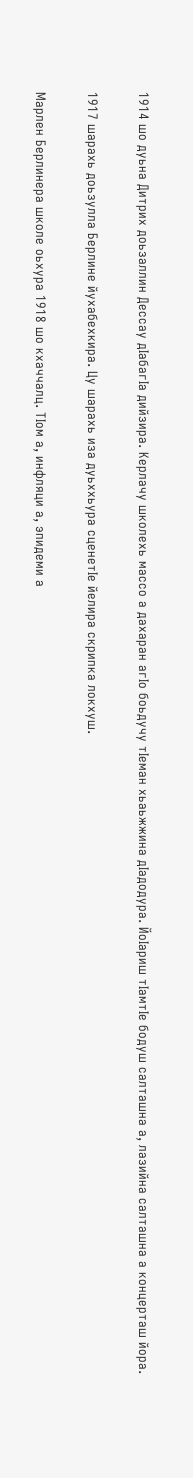1914 шо дуьна Дитрих доьзаллин Дессау дӀабагӀа дийзира. Керлачу школехь массо а дахаран агӀо боьдучу тӀеман хьаьжжина дӀадодура. ЙоӀариш тӀамтӀе бодуш салташна а, лазийна салташна а концерташ йора.

1917 шарахь доьзулла Берлине йухабехкира. Цу шарахь иза дуьххьура сценетӀе йелира скрипка локхуш.

Марлен Берлинера школе оьхура 1918 шо кхаччалц. ТӀом а, инфляци а, эпидеми а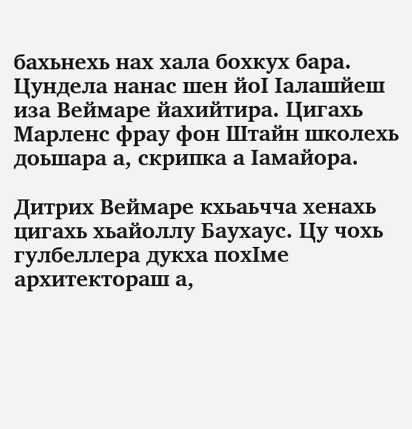бахьнехь нах хала бохкух бара. Цундела нанас шен йоӀ Ӏалашйеш иза Веймаре йахийтира. Цигахь Марленс фрау фон Штайн школехь доьшара а, скрипка а Ӏамайора.

Дитрих Веймаре кхьаьчча хенахь цигахь хьайоллу Баухаус. Цу чохь гулбеллера дукха похӀме архитектораш а,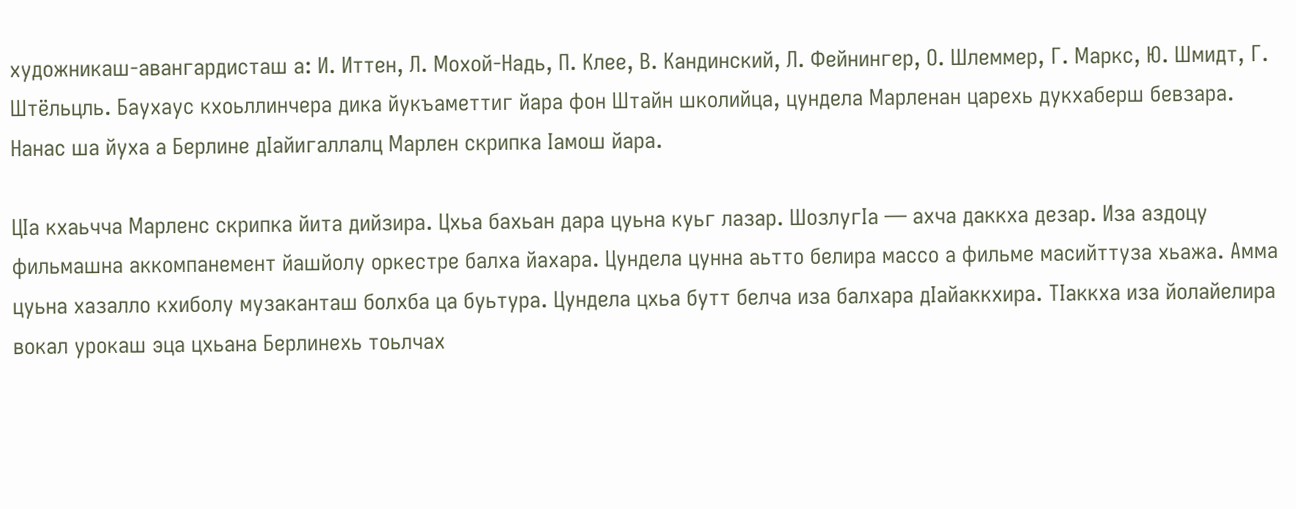художникаш-авангардисташ а: И. Иттен, Л. Мохой-Надь, П. Клее, В. Кандинский, Л. Фейнингер, О. Шлеммер, Г. Маркс, Ю. Шмидт, Г. Штёльцль. Баухаус кхоьллинчера дика йукъаметтиг йара фон Штайн школийца, цундела Марленан царехь дукхаберш бевзара. Нанас ша йуха а Берлине дӀайигаллалц Марлен скрипка Ӏамош йара.

ЦӀа кхаьчча Марленс скрипка йита дийзира. Цхьа бахьан дара цуьна куьг лазар. ШозлугӀа — ахча даккха дезар. Иза аздоцу фильмашна аккомпанемент йашйолу оркестре балха йахара. Цундела цунна аьтто белира массо а фильме масийттуза хьажа. Амма цуьна хазалло кхиболу музаканташ болхба ца буьтура. Цундела цхьа бутт белча иза балхара дӀайаккхира. ТӀаккха иза йолайелира вокал урокаш эца цхьана Берлинехь тоьлчах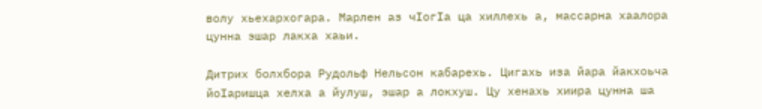волу хьехархогара. Марлен аз чӀогӀа ца хиллехь а, массарна хаалора цунна эшар лакха хаьи.

Дитрих болхбора Рудольф Нельсон кабарехь. Цигахь иза йара йакхоьча йоӀаришца хелха а йулуш, эшар а локхуш. Цу хенахь хиира цунна ша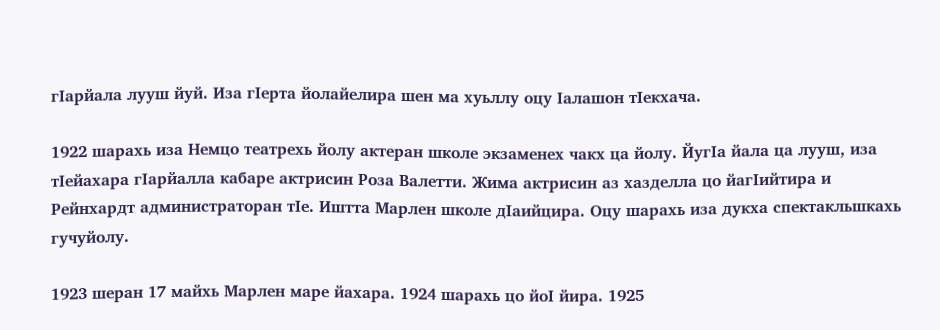гӀарйала лууш йуй. Иза гӀерта йолайелира шен ма хуьллу оцу Ӏалашон тӀекхача.

1922 шарахь иза Немцо театрехь йолу актеран школе экзаменех чакх ца йолу. ЙугӀа йала ца лууш, иза тӀейахара гӀарйалла кабаре актрисин Роза Валетти. Жима актрисин аз хазделла цо йагӀийтира и Рейнхардт администраторан тӀе. Иштта Марлен школе дӀаийцира. Оцу шарахь иза дукха спектакльшкахь гучуйолу.

1923 шеран 17 майхь Марлен маре йахара. 1924 шарахь цо йоӀ йира. 1925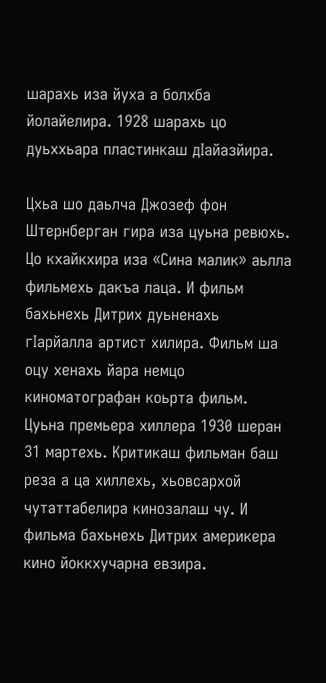шарахь иза йуха а болхба йолайелира. 1928 шарахь цо дуьххьара пластинкаш дӀайазйира.

Цхьа шо даьлча Джозеф фон Штернберган гира иза цуьна ревюхь. Цо кхайкхира иза «Сина малик» аьлла фильмехь дакъа лаца. И фильм бахьнехь Дитрих дуьненахь гӀарйалла артист хилира. Фильм ша оцу хенахь йара немцо киноматографан коьрта фильм. Цуьна премьера хиллера 1930 шеран 31 мартехь. Критикаш фильман баш реза а ца хиллехь, хьовсархой чутаттабелира кинозалаш чу. И фильма бахьнехь Дитрих америкера кино йоккхучарна евзира.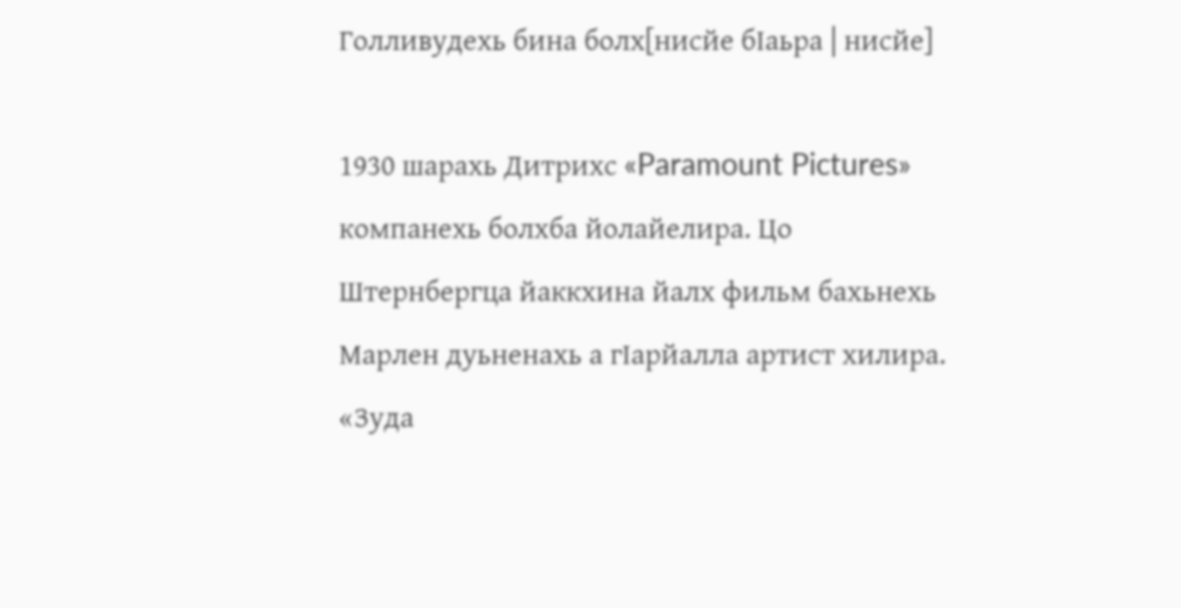Голливудехь бина болх[нисйе бӀаьра | нисйе]

1930 шарахь Дитрихс «Paramount Pictures» компанехь болхба йолайелира. Цо Штернбергца йаккхина йалх фильм бахьнехь Марлен дуьненахь а гӀарйалла артист хилира. «Зуда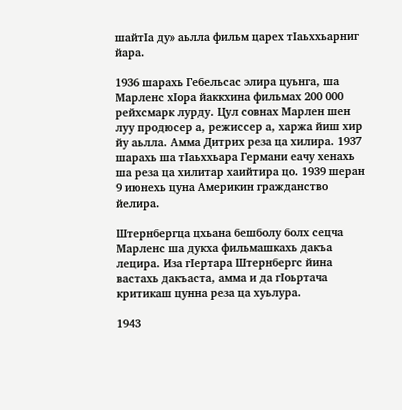шайтӀа ду» аьлла фильм царех тӀаьххьарниг йара.

1936 шарахь Гебельсас элира цуьнга, ша Марленс хӀора йаккхина фильмах 200 000 рейхсмарк лурду. Цул совнах Марлен шен луу продюсер а, режиссер а, харжа йиш хир йу аьлла. Амма Дитрих реза ца хилира. 1937 шарахь ша тӀаьххьара Германи еачу хенахь ша реза ца хилитар хаийтира цо. 1939 шеран 9 июнехь цуна Америкин гражданство йелира.

Штернбергца цхьана бешболу болх сецча Марленс ша дукха фильмашкахь дакъа лецира. Иза гӀертара Штернбергс йина вастахь дакъаста, амма и да гӀоьртача критикаш цунна реза ца хуьлура.

1943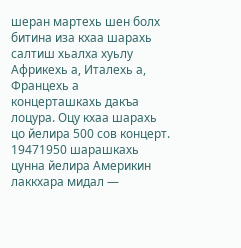шеран мартехь шен болх битина иза кхаа шарахь салтиш хьалха хуьлу Африкехь а, Италехь а, Францехь а концерташкахь дакъа лоцура. Оцу кхаа шарахь цо йелира 500 сов концерт. 19471950 шарашкахь цунна йелира Америкин лаккхара мидал —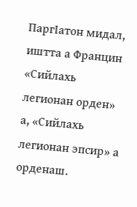ПаргӀатон мидал, иштта а Францин «Сийлахь легионан орден» а, «Сийлахь легионан эпсир» а орденаш.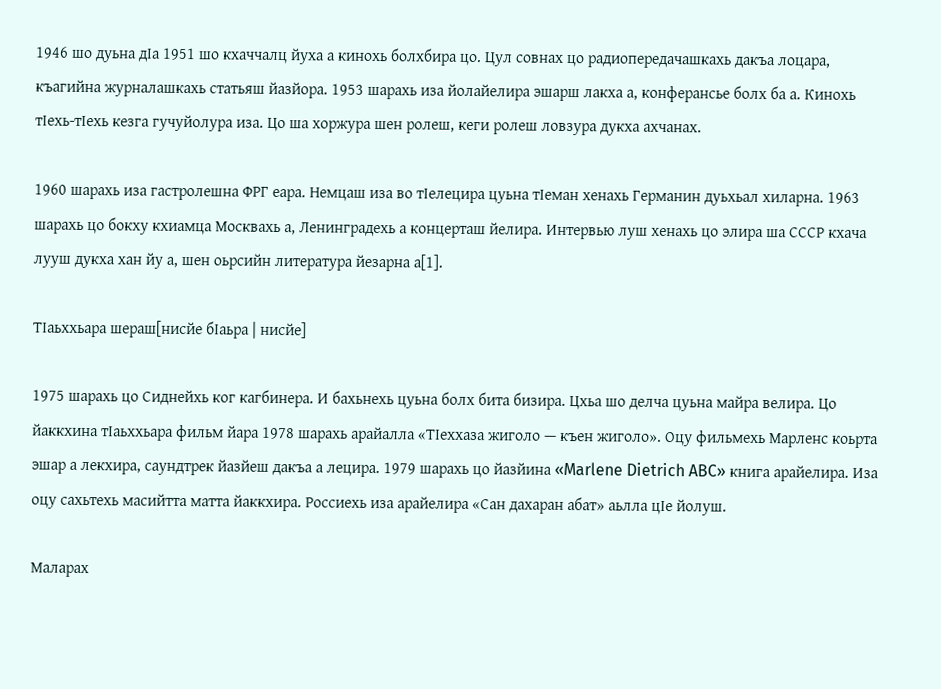1946 шо дуьна дӀа 1951 шо кхаччалц йуха а кинохь болхбира цо. Цул совнах цо радиопередачашкахь дакъа лоцара, къагийна журналашкахь статьяш йазйора. 1953 шарахь иза йолайелира эшарш лакха а, конферансье болх ба а. Кинохь тӀехь-тӀехь кезга гучуйолура иза. Цо ша хоржура шен ролеш, кеги ролеш ловзура дукха ахчанах.

1960 шарахь иза гастролешна ФРГ еара. Немцаш иза во тӀелецира цуьна тӀеман хенахь Германин дуьхьал хиларна. 1963 шарахь цо бокху кхиамца Москвахь а, Ленинградехь а концерташ йелира. Интервью луш хенахь цо элира ша СССР кхача лууш дукха хан йу а, шен оьрсийн литература йезарна а[1].

ТӀаьххьара шераш[нисйе бӀаьра | нисйе]

1975 шарахь цо Сиднейхь ког кагбинера. И бахьнехь цуьна болх бита бизира. Цхьа шо делча цуьна майра велира. Цо йаккхина тӀаьххьара фильм йара 1978 шарахь арайалла «ТӀеххаза жиголо — къен жиголо». Оцу фильмехь Марленс коьрта эшар а лекхира, саундтрек йазйеш дакъа а лецира. 1979 шарахь цо йазйина «Marlene Dietrich ABC» книга арайелира. Иза оцу сахьтехь масийтта матта йаккхира. Россиехь иза арайелира «Сан дахаран абат» аьлла цӀе йолуш.

Маларах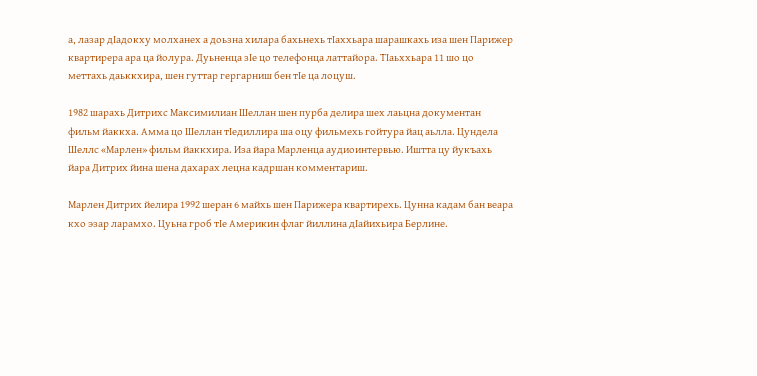а, лазар дӀадокху молханех а доьзна хилара бахьнехь тӀаххьара шарашкахь иза шен Парижер квартирера ара ца йолура. Дуьненца зӀе цо телефонца латтайора. ТӀаьххьара 11 шо цо меттахь даьккхира, шен гуттар гергарниш бен тӀе ца лоцуш.

1982 шарахь Дитрихс Максимилиан Шеллан шен пурба делира шех лаьцна документан фильм йаккха. Амма цо Шеллан тӀедиллира ша оцу фильмехь гойтура йац аьлла. Цундела Шеллс «Марлен» фильм йаккхира. Иза йара Марленца аудиоинтервью. Иштта цу йукъахь йара Дитрих йина шена дахарах лецна кадршан комментариш.

Марлен Дитрих йелира 1992 шеран 6 майхь шен Парижера квартирехь. Цунна кадам бан веара кхо эзар ларамхо. Цуьна гроб тӀе Америкин флаг йиллина дӀайихьира Берлине.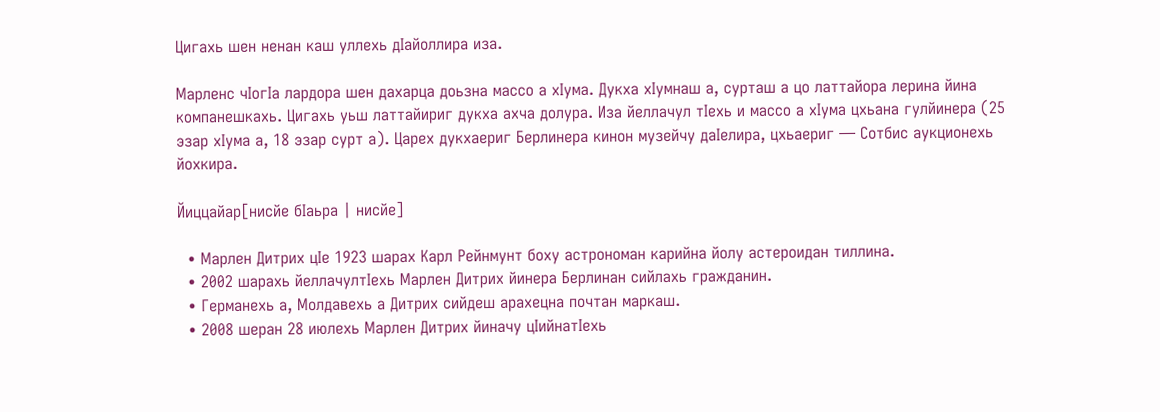Цигахь шен ненан каш уллехь дӀайоллира иза.

Марленс чӀогӀа лардора шен дахарца доьзна массо а хӀума. Дукха хӀумнаш а, сурташ а цо латтайора лерина йина компанешкахь. Цигахь уьш латтайириг дукха ахча долура. Иза йеллачул тӀехь и массо а хӀума цхьана гулйинера (25 эзар хӀума а, 18 эзар сурт а). Царех дукхаериг Берлинера кинон музейчу даӀелира, цхьаериг — Сотбис аукционехь йохкира.

Йиццайар[нисйе бӀаьра | нисйе]

  • Марлен Дитрих цӀе 1923 шарах Карл Рейнмунт боху астрономан карийна йолу астероидан тиллина.
  • 2002 шарахь йеллачултӀехь Марлен Дитрих йинера Берлинан сийлахь гражданин.
  • Германехь а, Молдавехь а Дитрих сийдеш арахецна почтан маркаш.
  • 2008 шеран 28 июлехь Марлен Дитрих йиначу цӀийнатӀехь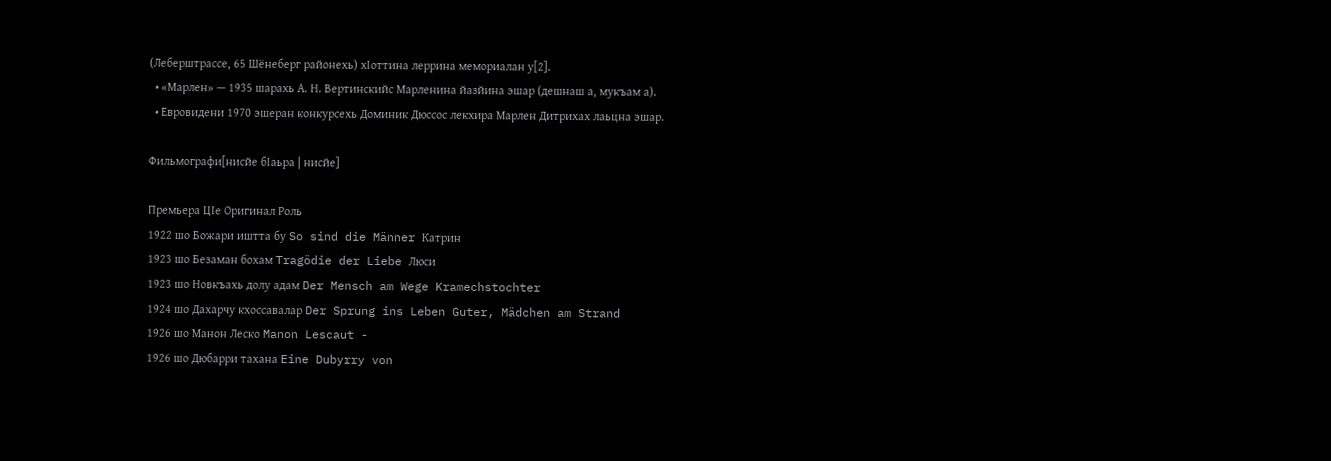(Леберштрассе, 65 Шёнеберг районехь) хӀоттина леррина мемориалан у[2].
  • «Марлен» — 1935 шарахь А. Н. Вертинскийс Марленина йазйина эшар (дешнаш а, мукъам а).
  • Евровидени 1970 эшеран конкурсехь Доминик Дюссос лекхира Марлен Дитрихах лаьцна эшар.

Фильмографи[нисйе бӀаьра | нисйе]

Премьера ЦӀе Оригинал Роль
1922 шо Божари иштта бу So sind die Männer Катрин
1923 шо Безаман бохам Tragödie der Liebe Люси
1923 шо Новкъахь долу адам Der Mensch am Wege Kramechstochter
1924 шо Дахарчу кхоссавалар Der Sprung ins Leben Guter, Mädchen am Strand
1926 шо Манон Леско Manon Lescaut -
1926 шо Дюбарри тахана Eine Dubyrry von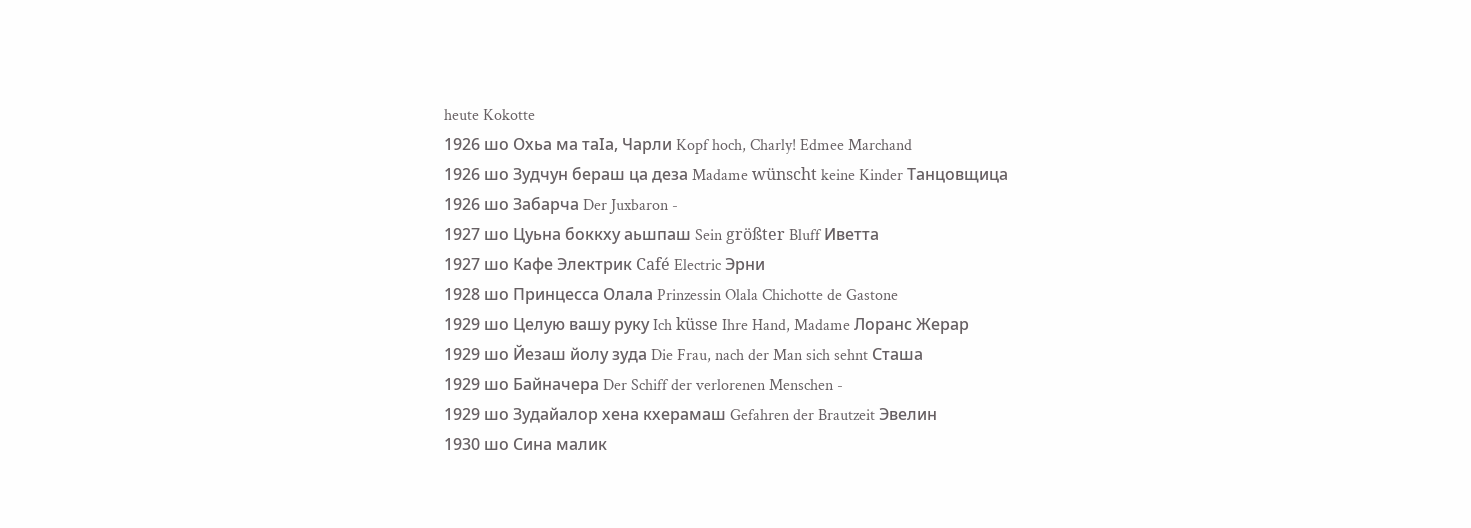heute Kokotte
1926 шо Охьа ма таӀа, Чарли Kopf hoch, Charly! Edmee Marchand
1926 шо Зудчун бераш ца деза Madame wünscht keine Kinder Танцовщица
1926 шо Забарча Der Juxbaron -
1927 шо Цуьна боккху аьшпаш Sein größter Bluff Иветта
1927 шо Кафе Электрик Café Electric Эрни
1928 шо Принцесса Олала Prinzessin Olala Chichotte de Gastone
1929 шо Целую вашу руку Ich küsse Ihre Hand, Madame Лоранс Жерар
1929 шо Йезаш йолу зуда Die Frau, nach der Man sich sehnt Сташа
1929 шо Байначера Der Schiff der verlorenen Menschen -
1929 шо Зудайалор хена кхерамаш Gefahren der Brautzeit Эвелин
1930 шо Сина малик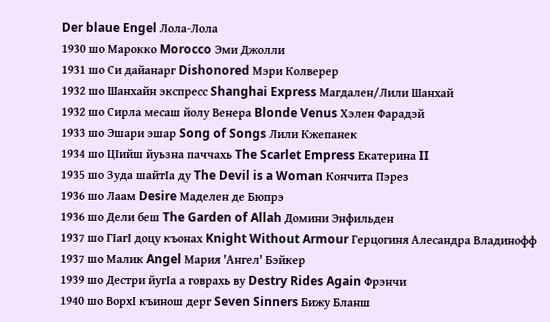Der blaue Engel Лола-Лола
1930 шо Марокко Morocco Эми Джолли
1931 шо Си дайанарг Dishonored Мэри Колверер
1932 шо Шанхайн экспресс Shanghai Express Магдален/Лили Шанхай
1932 шо Сирла месаш йолу Венера Blonde Venus Хэлен Фарадэй
1933 шо Эшари эшар Song of Songs Лили Кжепанек
1934 шо ЦӀийш йуьзна паччахь The Scarlet Empress Екатерина II
1935 шо Зуда шайтӀа ду The Devil is a Woman Кончита Пэрез
1936 шо Лаам Desire Маделен де Бюпрэ
1936 шо Дели беш The Garden of Allah Домини Энфильден
1937 шо ГӀагӀ доцу къонах Knight Without Armour Герцогиня Алесандра Владинофф
1937 шо Малик Angel Мария 'Ангел' Бэйкер
1939 шо Дестри йугӀа а говрахь ву Destry Rides Again Фрэнчи
1940 шо ВорхӀ къинош дерг Seven Sinners Бижу Бланш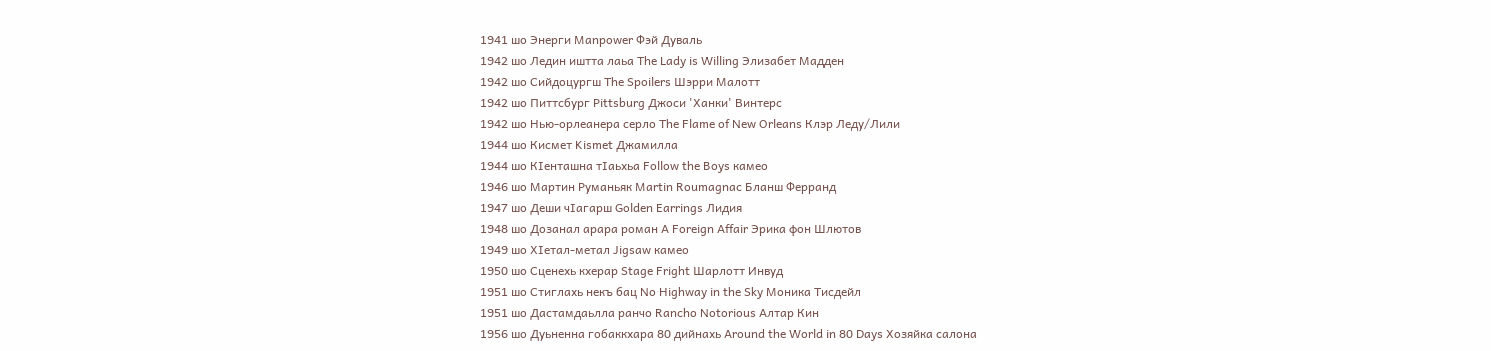1941 шо Энерги Manpower Фэй Дуваль
1942 шо Ледин иштта лаьа The Lady is Willing Элизабет Мадден
1942 шо Сийдоцургш The Spoilers Шэрри Малотт
1942 шо Питтсбург Pittsburg Джоси 'Ханки' Винтерс
1942 шо Нью-орлеанера серло The Flame of New Orleans Клэр Леду/Лили
1944 шо Кисмет Kismet Джамилла
1944 шо КӀенташна тӀаьхьа Follow the Boys камео
1946 шо Мартин Руманьяк Martin Roumagnac Бланш Ферранд
1947 шо Деши чӀагарш Golden Earrings Лидия
1948 шо Дозанал арара роман A Foreign Affair Эрика фон Шлютов
1949 шо ХӀетал-метал Jigsaw камео
1950 шо Сценехь кхерар Stage Fright Шарлотт Инвуд
1951 шо Стиглахь некъ бац No Highway in the Sky Моника Тисдейл
1951 шо Дастамдаьлла ранчо Rancho Notorious Алтар Кин
1956 шо Дуьненна гобаккхара 80 дийнахь Around the World in 80 Days Хозяйка салона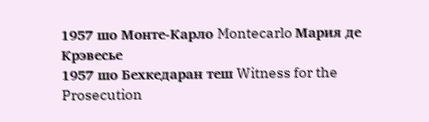1957 шо Монте-Карло Montecarlo Мария де Крэвесье
1957 шо Бехкедаран теш Witness for the Prosecution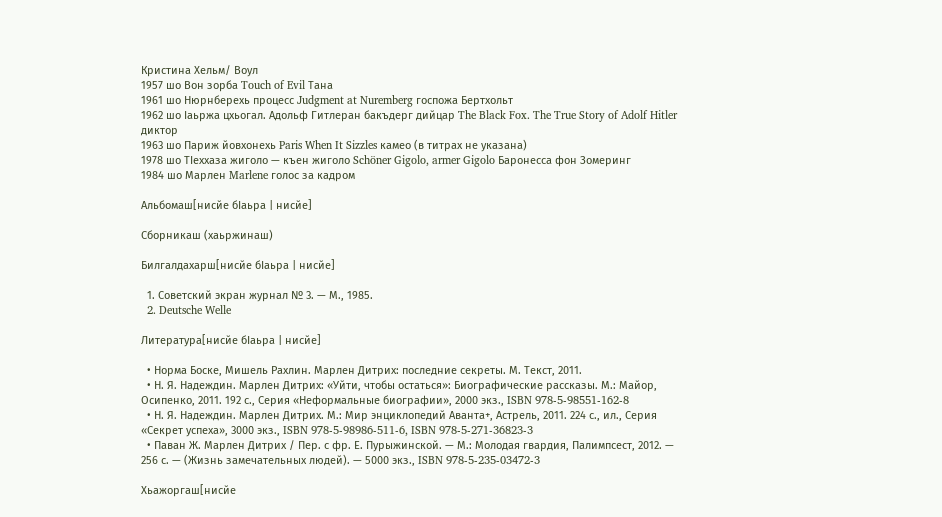Кристина Хельм/ Воул
1957 шо Вон зорба Touch of Evil Тана
1961 шо Нюрнберехь процесс Judgment at Nuremberg госпожа Бертхольт
1962 шо Ӏаьржа цхьогал. Адольф Гитлеран бакъдерг дийцар The Black Fox. The True Story of Adolf Hitler диктор
1963 шо Париж йовхонехь Paris When It Sizzles камео (в титрах не указана)
1978 шо ТӀеххаза жиголо — къен жиголо Schöner Gigolo, armer Gigolo Баронесса фон Зомеринг
1984 шо Марлен Marlene голос за кадром

Альбомаш[нисйе бӀаьра | нисйе]

Сборникаш (хаьржинаш)

Билгалдахарш[нисйе бӀаьра | нисйе]

  1. Советский экран журнал № 3. — М., 1985.
  2. Deutsche Welle

Литература[нисйе бӀаьра | нисйе]

  • Норма Боске, Мишель Рахлин. Марлен Дитрих: последние секреты. М. Текст, 2011.
  • Н. Я. Надеждин. Марлен Дитрих: «Уйти, чтобы остаться»: Биографические рассказы. М.: Майор, Осипенко, 2011. 192 с., Серия «Неформальные биографии», 2000 экз., ISBN 978-5-98551-162-8
  • Н. Я. Надеждин. Марлен Дитрих. М.: Мир энциклопедий Аванта+, Астрель, 2011. 224 с., ил., Серия «Секрет успеха», 3000 экз., ISBN 978-5-98986-511-6, ISBN 978-5-271-36823-3
  • Паван Ж. Марлен Дитрих / Пер. с фр. Е. Пурыжинской. — М.: Молодая гвардия, Палимпсест, 2012. — 256 с. — (Жизнь замечательных людей). — 5000 экз., ISBN 978-5-235-03472-3

Хьажоргаш[нисйе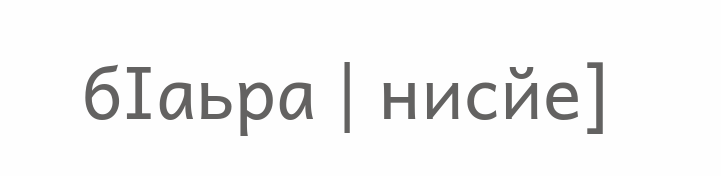бӀаьра | нисйе]